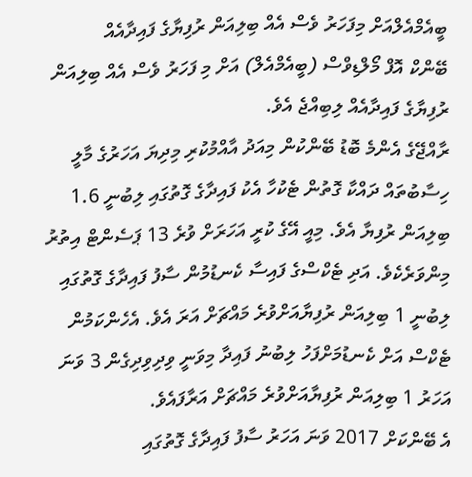ބީއެމްއެލްއަށް މިފަހަރު ވެސް އެއް ބިލިއަން ރުފިޔާގެ ފައިދާއެއް
ބޭންކް އޮފް މޯލްޑިވްސް (ބީއެމްއެލް) އަށް މި ފަހަރު ވެސް އެއް ބިލިއަން ރުފިޔާގެ ފައިދާއެއް ލިބިއްޖެ އެވެ.
ރާއްޖޭގެ އެންމެ ބޮޑު ބޭންކުން މިއަދު އާއްމުކުރި މިދިޔަ އަހަރުގެ މާލީ ހިސާބުތައް ދައްކާ ގޮތުން ޓެކުހާ އެކު ފައިދާގެ ގޮތުގައި ލިބުނީ 1.6 ބިލިއަން ރުފިޔާ އެވެ. މިއީ އޭގެ ކުރީ އަހަރަށް ވުރެ 13 ޕަސެންޓް އިތުރު މިންވަރެކެވެ. އަދި ޓެކްސްގެ ފައިސާ ކެނޑުމުން ސާފު ފައިދާގެ ގޮތުގައި ލިބުނީ 1 ބިލިއަން ރުފިޔާއަށްވުރެ މައްޗަށް އަރަ އެވެ. އެހެންކަމުން ޓެކްސް އަށް ކެނޑުމަށްފަހު ލިބުނު ފައިދާ މިވަނީ ވިދިވިދިގެން 3 ވަނަ އަހަރު 1 ބިލިއަން ރުފިޔާއަށްވުރެ މައްޗަށް އަރާފައެވެ.
އެ ބޭންކަށް 2017 ވަނަ އަހަރު ސާފު ފައިދާގެ ގޮތުގައި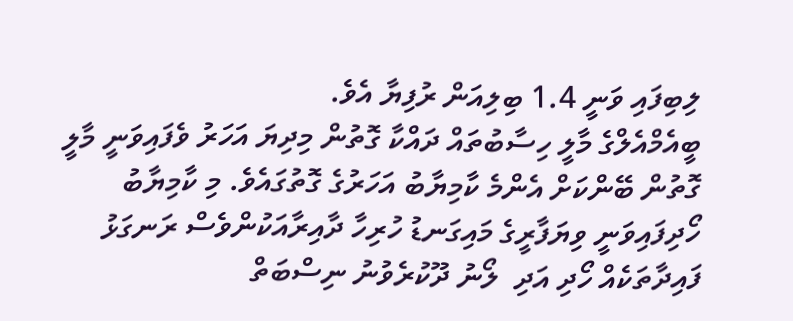ލިބިފައި ވަނީ 1.4 ބިލިއަން ރުފިޔާ އެވެ.
ބީއެމްއެލްގެ މާލީ ހިސާބުތައް ދައްކާ ގޮތުން މިދިޔަ އަހަރު ވެފައިވަނީ މާލީ ގޮތުން ބޭންކަށް އެންމެ ކާމިޔާބު އަހަރުގެ ގޮތުގައެވެ. މި ކާމިޔާބު ހޯދިފައިވަނީ ވިޔަފާރީގެ މައިގަނޑު ހުރިހާ ދާއިރާއަކުންވެސް ރަނގަޅު ފައިދާތަކެއް ހޯދި އަދި  ލޯނު ދޫކުރެވުނު ނިސްބަތް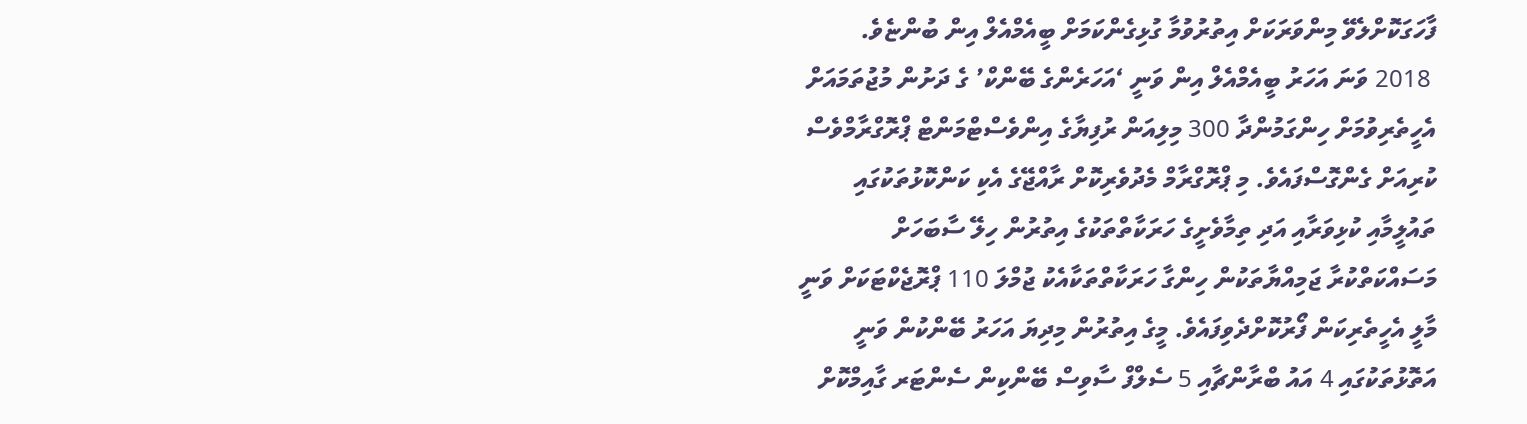ފާހަގަކޮށްލެވޭ މިންވަރަކަށް އިތުރުވުމާ ގުޅިގެންކަމަށް ބީއެމްއެލް އިން ބުންޏެވެ.
 2018 ވަނަ އަހަރު ބީއެމްއެލް އިން ވަނީ ‘އަހަރެންގެ ބޭންކް’ ގެ ދަށުން މުޖުތަމައަށް އެހީތެރިވުމަށް ހިންގަމުންދާ 300 މިލިއަން ރުފިޔާގެ އިންވެސްޓްމަންޓް ޕްރޮގްރާމްވެސް ކުރިއަށް ގެންގޮސްފައެވެ. މި ޕްރޮގްރާމް މެދުވެރިކޮށް ރާއްޖޭގެ އެކި ކަންކޮޅުތަކުގައި ތައުލީމާއި ކުޅިވަރާއި އަދި ތިމާވެށީގެ ހަރަކާތްތަކުގެ އިތުރުން ހިލޭ ސާބަހަށް މަސައްކަތްކުރާ ޖަމިއްޔާތަކުން ހިންގާ ހަރަކާތްތަކާއެކު ޖުމްލަ 110 ޕްރޮޖެކްޓަކަށް ވަނީ މާލީ އެހީތެރިކަން ފޯރުކޮށްދެވިފައެވެ. މީގެ އިތުރުން މިދިޔަ އަހަރު ބޭންކުން ވަނީ އަތޮޅުތަކުގައި 4 އައު ބްރާންޗާއި 5 ސެލްފް ސާވިސް ބޭންކިން ސެންޓަރ ގާއިމްކޮށް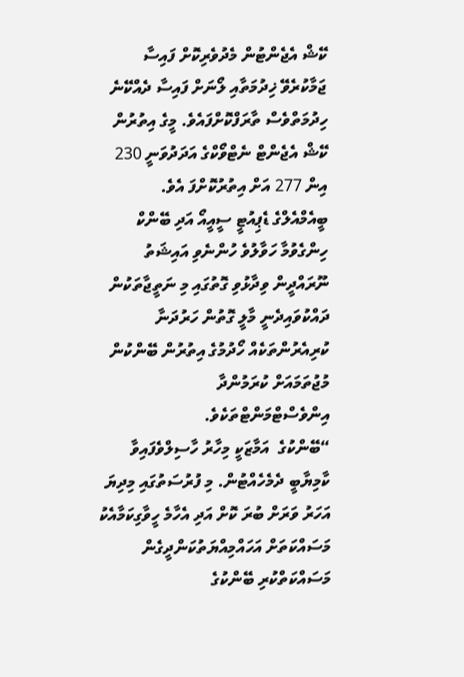ކޭޝް އެޖެންޓުން މެދުވެރިކޮށް ފައިސާ ޖަމާކުރެވޭ ޚިދުމަތާއި ލޯނަށް ފައިސާ ދެއްކޭނެ ހިދުމަތްވެސް ތާރަފްކޮށްފައެވެ. މީގެ އިތުރުން ކޭޝް އެޖެންޓް ނެޓްވޯކްގެ އަދަދުވަނީ 230 އިން 277 އަށް އިތުރުކޮށްފަ އެވެ.
ބީއެމްއެލްގެ ޑެޕިއުޓީ ސީއީއޯ އަދި ބޭންކް ހިންގެވުމާ ހަވާލުވެ ހުންނެވި އައިޝަތު ނޫރައްދީން ވިދާޅުވި ގޮތުގައި މި ނަތީޖާތަކުން ދައްކުވައިދެނީ މާލީ ގޮތުން ހަރުދަނާ ކުރިއެރުންތަކެއް ހޯދުމުގެ އިތުރުން ބޭންކުން މުޖުތަމައަށް ކުރަމުންދާ އިންވެސްޓްމަންޓްތަކެވެ.
“ބޭންކުގެ  އަމާޒަކީ މިހާރު ހާސިލްވެފައިވާ ކާމިޔާބީ ދެމެހެއްޓުން. މި ފުރުސަތުގައި މިދިޔަ އަހަރު ވަރަށް ބުރަ ކޮށް އަދި އެހާމެ ހީވާގިކަމާއެކު މަސައްކަތަށް އަހައްމިއްޔަތުކަންދީގެން މަސައްކަތްކުރި ބޭންކުގެ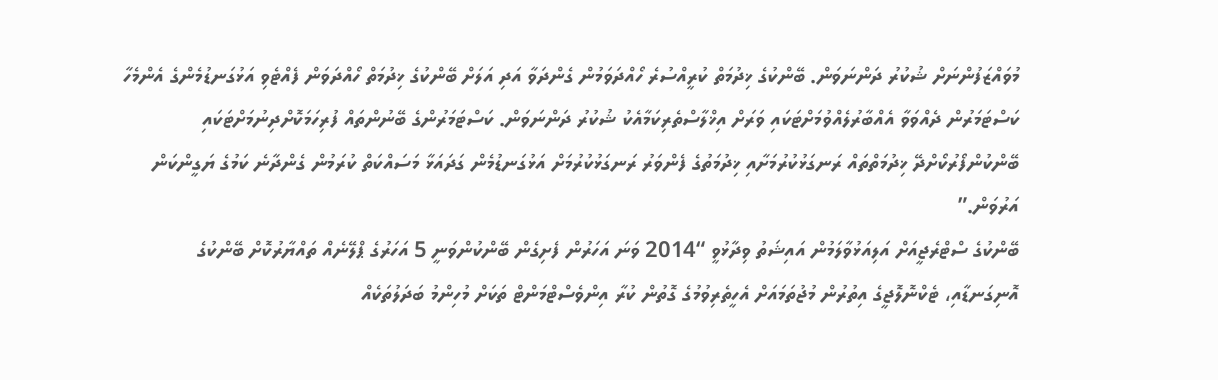މުވައްޒަފުންނަށް ޝުކުރު ދަންނަވަން. ބޭންކުގެ ޚިދުމަތް ކުރީއްސުރެ ހޯއްދަވަމުން ގެންދަވާ އަދި އަލަށް ބޭންކުގެ ޚިދުމަތް ހޯއްދަވަން ފެއްޓެވި އަޅުގަނޑުމެންގެ އެންމެހާ ކަސްޓަމަރުން ދެއްވަވާ އެއްބާރުލެއްވުމަށްޓަކައި ވަރަށް އިޚްލާސްތެރިކަމާއެކު ޝުކުރު ދަންނަވަން. ކަސްޓަމަރުންގެ ބޭނުންތައް ފުރިހަމަކޮށްދިނުމަށްޓަކައި ބޭންކުންފޯރުކޯށްދޭ ޚިދުމަތްތައް ރަނގަޅުކުރުމަށާއި ޚިދުމަތުގެ ފެންވަރު ރަނގަޅުކުރުމަށް އަޅުގަނޑުމެން ގަދައަޅާ މަސައްކަތް ކުރަމުން ގެންދާނެ ކަމުގެ ޔަގީންކަން އަރުވަން.”
ބޭންކުގެ ސްޓްރެޖީއަށް އަލިއަޅުވާލަމުން އައިޝަތު ވިދާޅުވީ “2014 ވަނަ އަހަރުން ފެށިގެން ބޭންކުންވަނީ 5 އަހަރުގެ ޕްލޭނެއް ތައްޔާރުކޮށް ބޭންކުގެ އޮނިގަނޑާއި، ޓެކްނޮލޮޖީގެ އިތުރުން މުޖުތަމައަށް އެހީތެރިވުމުގެ ގޮތުން ކުރާ އިންވެސްޓްމަންޓް ތަކަށް މުހިންމު ބަދަލުތަކެއް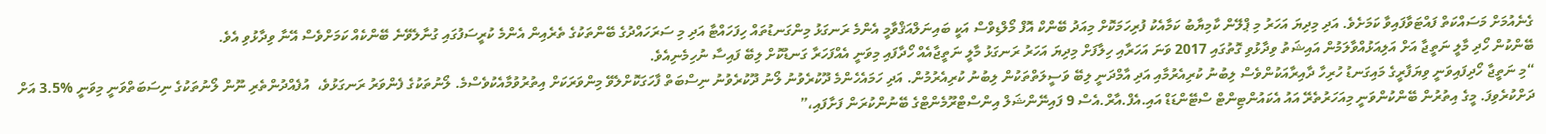ގެނެއުމަށް މަސައްކަތް ފައްޓަވާފައިވާ ކަމަށެވެ. އަދި މިދިޔަ އަހަރު މި ޕްލޭން ކާމިޔާބު ކަމާއެކު ފުރިހަމަކޮށް މިއަދު ބޭންކް އޮފް މޯލްޑިވްސް އަކީ ބައިނަލްއަޤްވާމީ އެންމެ ރަނގަޅު މިންގަނޑުތައް ހިފަހައްޓާ އަދި މި ސަރަހައްދުގެ ބޭންތަކުގެ ތެރެއިން އެންމެ ކުރީސަފުގައި ގުނާލެވޭނެ ބޭންކެއް ކަމަށްވެސް އޭނާ ވިދާޅުވި އެވެ.
ބޭންކުން ހޯދި މާލީ ނަތީޖާ އަށް އަލިއަޅުއްވާލަމުން އައިޝަތު ވިދާޅުވި ގޮތުގައި 2017 ވަނަ އަހަރާއި ހިލާފަށް މިދިޔަ އަހަރު ރަނގަޅު މާލީ ނަތީޖާއެއް ހޯދާފައި މިވަނީ އެއްފަހަރާ ގަނޑުކޮށް ލިބޭ ފައިސާ ނުހިމެނިއެވެ.
“މި ނަތީޖާ ހޯދިފައިވަނީ ވިޔަފާރީގެ މައިގަނޑު ހުރިހާ ދާއިރާއަކުންވެސް ލިބުނު ކުރިއެރުމާއި އަދި އާމްދަނީ ލިބޭ ވަސީލަތްތަކުން ލިބުނު ކުރިއެރުމުން. އަދި ހަމައެހެންމެ ދޫކުރެވުނު ލޯނު ދޫކުރެވުނު ނިސްބަތް ފާހަގަކޮށްލެވޭ މިންވަރަކަށް އިތުރުވުމާއެކުވެސްމެ. ލޯނުތަކުގެ ފެންވަރު ރަނގަޅުވެ،  އުފެއްދުންތެރި ނޫން ލޯނުތަކުގެ ނިސަބަތްވަނީ މިވަނީ %3.5 އަށް ދަށްކުރެވިފަ. މީގެ އިތުރުން ބޭންކުންވަނީ މިއަހަރުތެރޭ އައު އެކައުންޓިންޓް ސްޓޭންޑަޑް އައި.އެފް.އާރް.އެސް 9 ފައިނޭންޝަލް އިންސްޓްރޫމެންޓްގެ ބޭނުންކުރަން ފަށާފައި،”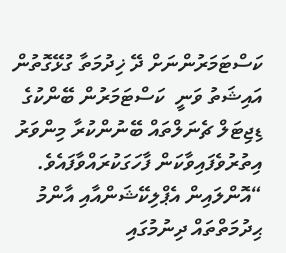ކަސްޓަމަރުންނަށް ދޭ ޚިދުމަތާ ގުޅޭގޮތުން އައިޝަތު ވަނީ  ކަސްޓަމަރުން ބޭންކުގެ ޑިޖިޓަލް ޗެނަލްތައް ބޭނުންކުރާ މިންވަރު އިތުރުވެފައިވާކަން ފާހަގަކުރައްވާފައެވެ.
“އޮންލައިން އެޕްލިކޭޝަންއާއި އާންމު ޙިދުމަތްތައް ދިނުމުގައި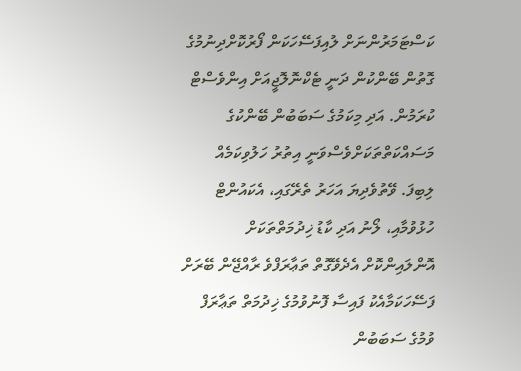ކަސްޓަމަރުންނަށް ލުއިފަސޭހަކަން ފޯރުކޮށްދިނުމުގެ ގޮތުން ބޭންކުން ދަނީ ޓެކްނޮލޮޖީއަށް އިންވެސްޓް ކުރަމުން. އަދި މިކަމުގެ ސަބަބުން ބޭންކުގެ މަސައްކަތްތަކަށްވެސްވަނީ އިތުރު ހަލުވިކަމެއް ލިބިފަ. ވޭތުވެދިޔަ އަހަރު ތެރޭގައި، އެކައުންޓް ހުޅުވުމާއި، ލޯނު އަދި ކާޑު ޚިދުމަތްތަކަށް އޮންލައިންކޮށް އެދެވޭގޮތް ތަޢާރަފްވެ ރާއްޖޭން ބޭރަށް ފަސޭހަކަމާއެކު ފައިސާ ފޮނުވުމުގެ ޚިދުމަތް ތަޢާރަފް ވުމުގެ ސަބަބުން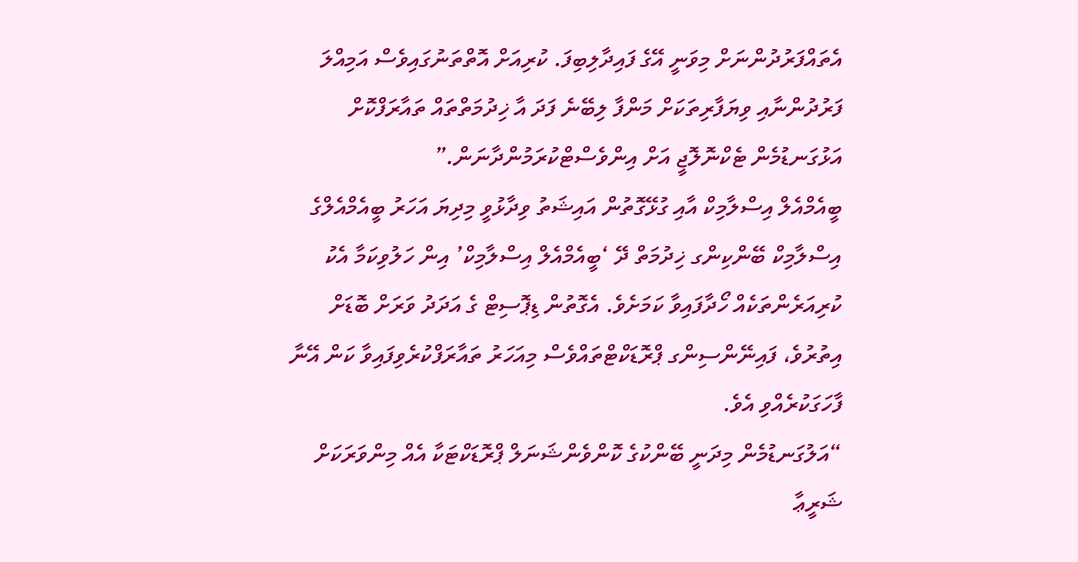އެތައްފަރުދުންނަށް މިވަނީ އޭގެ ފައިދާލިބިފަ. ކުރިއަށް އޮތްތަނުގައިވެސް އަމިއްލަ ފަރުދުންނާއި ވިޔަފާރިތަކަށް މަންފާ ލިބޭނެ ފަދަ އާ ޚިދުމަތްތައް ތައާރަފްކޮށް އަޅުގަނޑުމެން ޓެކްނޮލޮޖީ އަށް އިންވެސްޓްކުރަމުންދާނަން.”
ބީއެމްއެލް އިސްލާމިކް އާއި ގުޅޭގޮތުން އައިޝަތު ވިދާޅުވީ މިދިޔަ އަހަރު ބީއެމްއެލްގެ އިސްލާމިކް ބޭންކިންގ ޚިދުމަތް ދޭ ‘ބީއެމްއެލް އިސްލާމިކް’ އިން ހަލުވިކަމާ އެކު ކުރިއަރެންތަކެއް ހޯދާފައިވާ ކަމަށެވެ. އެގޮތުން ޑިޕޮސިޓް ގެ އަދަދު ވަރަށް ބޮޑަށް އިތުރުވެ، ފައިނޭންސިންގ ޕްރޮޑަކްޓްތައްވެސް މިއަހަރު ތައާރަފްކުރެވިފައިވާ ކަން އޭނާ ފާހަގަކުރެއްވި އެވެ.
“އަލުގަނޑުމެން މިދަނީ ބޭންކުގެ ކޮންވެންޝަނަލް ޕްރޮޑަކްޓަކާ އެއް މިންވަރަކަށް ޝަރީޢާ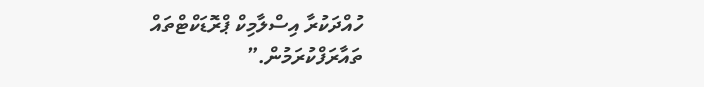ހުއްދަކުރާ އިސްލާމިކް ޕްރޮޑަކްޓްތައް ތައާރަފްކުރަމުން.”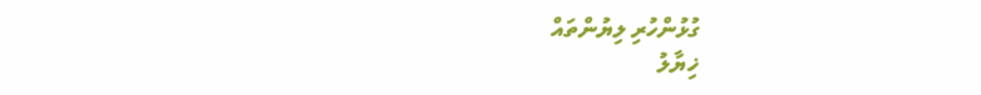ގުޅުންހުރި ލިޔުންތައް
ޚިޔާލު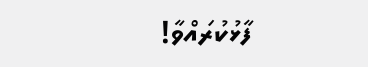ފާޅުކުރައްވާ!